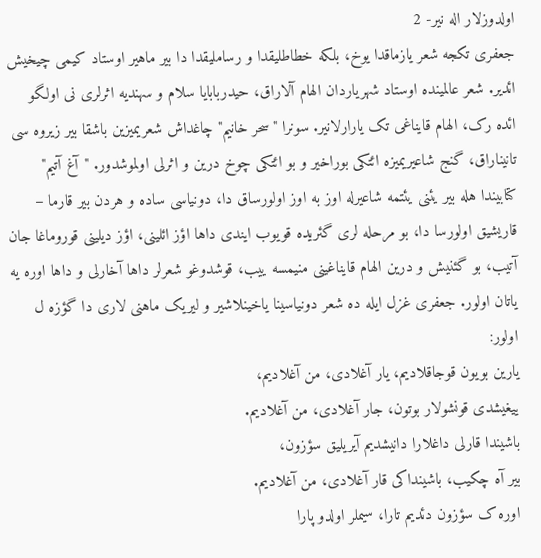اولدوزلار اله نیر- 2
جعفری تکجه شعر یازماقدا یوخ، بلکه خطاطلیقدا و رساملیقدا دا بیر ماهیر اوستاد کیمی چیخیش ائدیر. شعر عالمینده اوستاد شهریاردان الهام آلاراق، حیدربابایا سلام و سهندیه اثرلری نی اولگو ائده رک، الهام قایناغی تک یارارلانیر. سونرا "سحر خانیم" چاغداش شعریمیزین باشقا بیر زیروه سی تانیناراق، گنج شاعیریمیزه ائتکی بوراخیر و بو ائتکی چوخ درین و اثرلی اولموشدور. "آغ آتیم" کتابیندا هله بیر یئنی یئتمه شاعیرله اوز به اوز اولورساق دا، دونیاسی ساده و هردن بیر قارما – قاریشیق اولورسا دا، بو مرحله لری گئریده قویوب ایندی داها اؤز ائلینی، اؤز دیلینی قوروماغا جان آتیب، بو گئنیش و درین الهام قایناغینی منیمسه ییب، قوشدوغو شعرلر داها آخارلی و داها اوره یه یاتان اولور. جعفری غزل ایله ده شعر دونیاسینا یاخینلاشیر و لیریک ماهنی لاری دا گؤزه ل اولور:
یارین بویون قوجاقلادیم، یار آغلادی، من آغلادیم،
ییغیشدی قونشولار بوتون، جار آغلادی، من آغلادیم.
باشیندا قارلی داغلارا دانیشدیم آیریلیق سؤزون،
بیر آه چکیب، باشینداکی قار آغلادی، من آغلادیم.
اوره ک سؤزون دئدیم تارا، سیملر اولدو پارا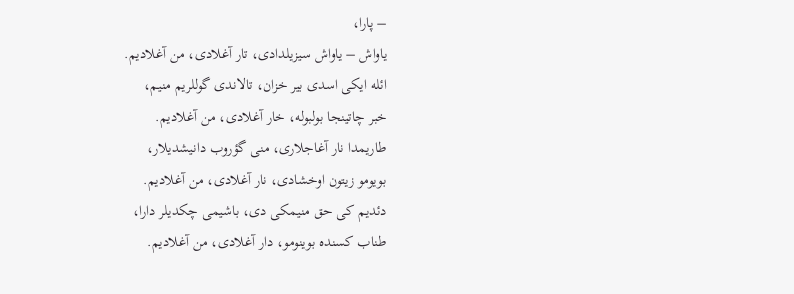– پارا،
یاواش – یاواش سیزیلدادی، تار آغلادی، من آغلادیم.
ائله ایکی اسدی بیر خزان، تالاندی گوللریم منیم،
خبر چاتینجا بولبوله، خار آغلادی، من آغلادیم.
طاریمدا نار آغاجلاری، منی گؤروب دانیشدیلار،
بویومو زیتون اوخشادی، نار آغلادی، من آغلادیم.
دئدیم کی حق منیمکی دی، باشیمی چکدیلر دارا،
طناب کسنده بوینومو، دار آغلادی، من آغلادیم.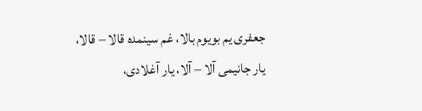جعفری یم بویوم بالا، غم سینمده قالا – قالا،
یار جانیمی آلا – آلا، یار آغلادی،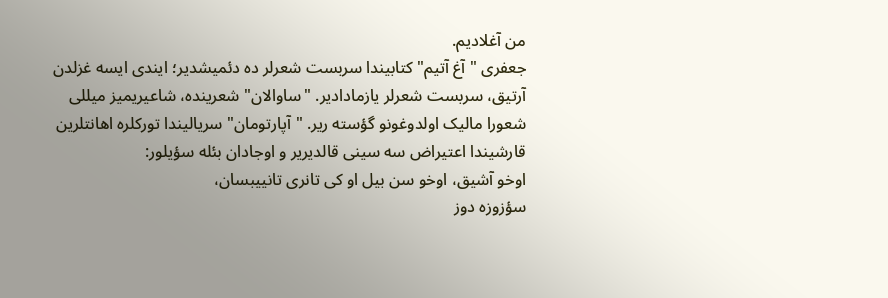من آغلادیم.
جعفری "آغ آتیم" کتابیندا سربست شعرلر ده دئمیشدیر؛ ایندی ایسه غزلدن آرتیق، سربست شعرلر یازمادادیر. "ساوالان" شعرینده، شاعیریمیز میللی شعورا مالیک اولدوغونو گؤسته ریر. "آپارتومان" سریالیندا تورکلره اهانتلرین قارشیندا اعتیراض سه سینی قالدیریر و اوجادان بئله سؤیلور:
اوخو آشیق، اوخو سن بیل او کی تانری تانییبسان،
سؤزوزه دوز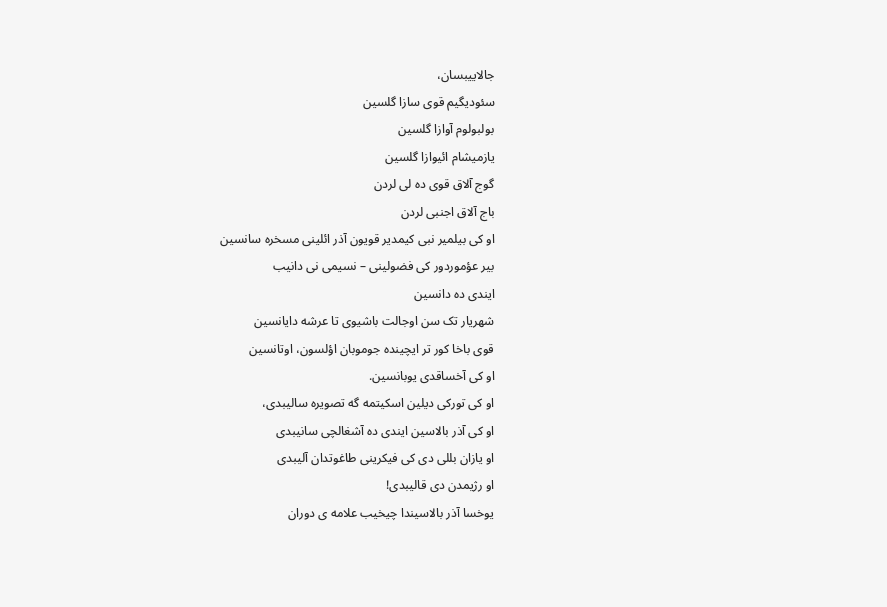جالاییبسان،
سئودیگیم قوی سازا گلسین
بولبولوم آوازا گلسین
یازمیشام ائیوازا گلسین
گوج آلاق قوی ده لی لردن
باج آلاق اجنبی لردن
او کی بیلمیر نبی کیمدیر قویون آذر ائلینی مسخره سانسین
بیر عؤموردور کی فضولینی – نسیمی نی دانیب
ایندی ده دانسین
شهریار تک سن اوجالت باشیوی تا عرشه دایانسین
قوی باخا کور تر ایچینده جوموبان اؤلسون، اوتانسین
او کی آخساقدی یوبانسین.
او کی تورکی دیلین اسکیتمه گه تصویره سالیبدی،
او کی آذر بالاسین ایندی ده آشغالچی سانیبدی
او یازان بللی دی کی فیکرینی طاغوتدان آلیبدی
او رژیمدن دی قالیبدی!
یوخسا آذر بالاسیندا چیخیب علامه ی دوران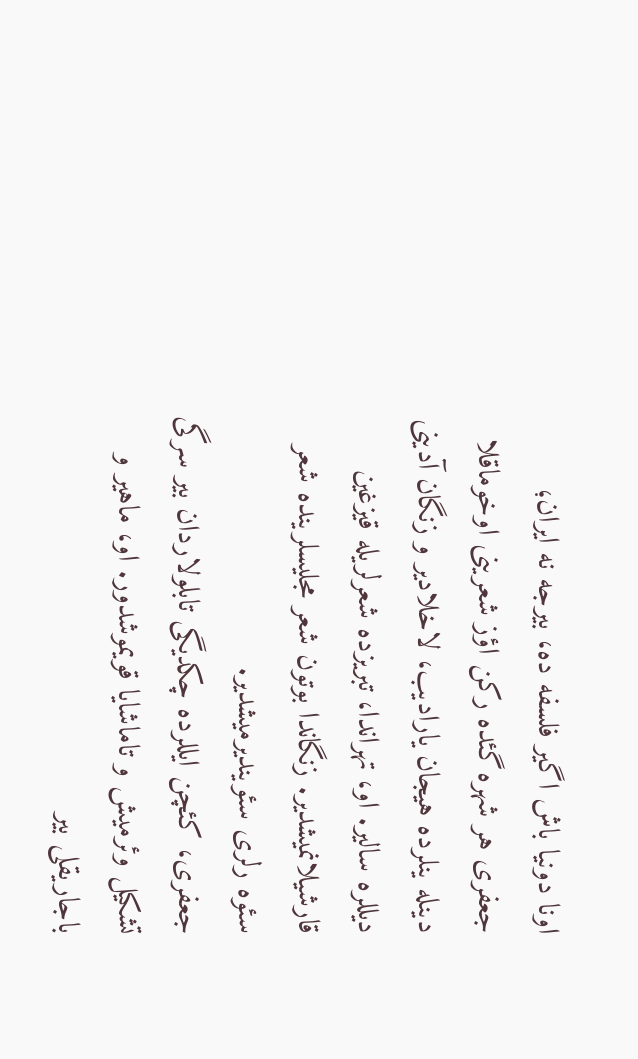اونا دونیا باش اگیر فلسفه ده، بیرجه نه ایران؛
جعفری هر شهره گئده رکن اؤز شعرینی اوخوماقلا دینله ینلرده هیجان یارادیب، لاخلادیر و زنگان آدینی دیللره سالیر. او، تهراندا، تبریزده شعرلریله قیزغین قارشیلانمیشدیر. زنگاندا بوتون شعر مجلیسلرینده شعر سئوه رلری سئویندیرمیشدیر.
جعفری، کئچن ایللرده چکدیگی تابلولاردان بیر سرگی تشکیل وئرمیش و تاماشایا قویموشدور. او، ماهیر و باجاریقلی بیر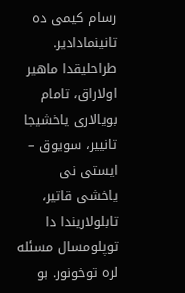رسام کیمی ده تانینمادادیر. طراحلیقدا ماهیر اولاراق، تامام بویالاری یاخشیجا تانییر، سویوق – ایستی نی یاخشی قاتیر، تابلولاریندا دا توپلومسال مسئله لره توخونور. بو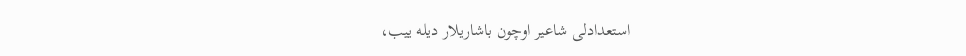استعدادلی شاعیر اوچون باشاریلار دیله ییب،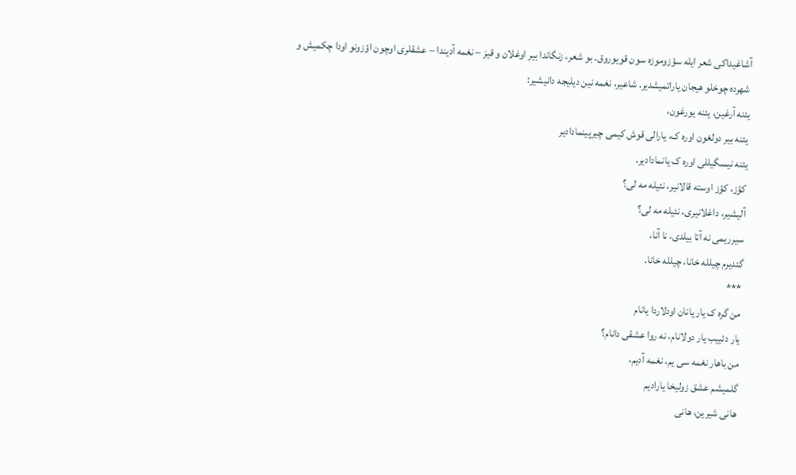آشاغیداکی شعر ایله سؤزوموزه سون قویوروق. بو شعر، زنگاندا بیر اوغلان و قیز – نغمه آدیندا – عشقلری اوچون اؤزونو اودا چکمیش و شهرده چوخلو هیجان یاراتمیشدیر. شاعیر، نغمه نین دیلیجه دانیشیر:
یئنه آرغین، یئنه یورغون،
یئنه بیر دولغون اوره ک، یارالی قوش کیمی چیرپینمادادیر
یئنه نیسگیللی اوره ک یانمادادیر.
کؤز، کؤز اوسته قالانیر، نئیله مه لی؟
آلیشیر، داغلانیری، نئیله مه لی؟
سیرریمی نه آتا بیلدی، نا آنا،
گئدیرم چیلله خانا، چیلله خانا.
***
من گره ک یار یانان اودلاردا یانام
یار دئییب یار دولانام، نه روا عشقی دانام؟
من باهار نغمه سی یم، نغمه آدیم،
گلمیشم عشق زولیخا یارادیم
هانی شیرین، هانی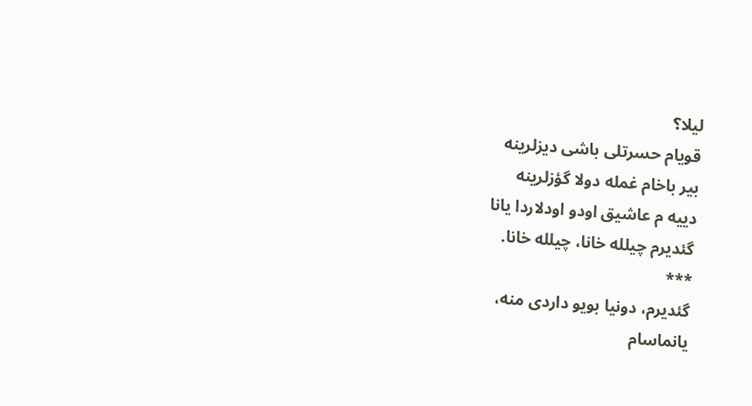لیلا؟
قویام حسرتلی باشی دیزلرینه
بیر باخام غمله دولا گؤزلرینه
دییه م عاشیق اودو اودلاردا یانا
گئدیرم چیلله خانا، چیلله خانا.
***
گئدیرم، دونیا بویو داردی منه،
یانماسام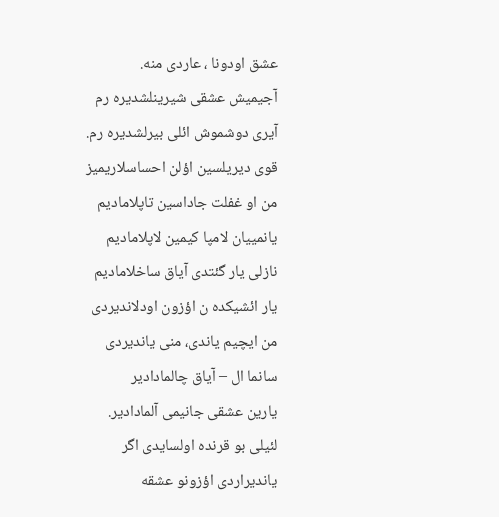عشق اودونا ، عاردی منه.
آجیمیش عشقی شیرینلشدیره رم
آیری دوشموش ائلی بیرلشدیره رم.
قوی دیریلسین اؤلن احساسلاریمیز
من او غفلت جاداسین تاپلامادیم
یانمییان لامپا کیمین لاپلامادیم
نازلی یار گئتدی آیاق ساخلامادیم
یار ائشیکده ن اؤزون اودلاندیردی
من ایچیم یاندی، منی یاندیردی
سانما ال – آیاق چالمادادیر
یارین عشقی جانیمی آلمادادیر.
لئیلی بو قرنده اولسایدی اگر
یاندیراردی اؤزونو عشقه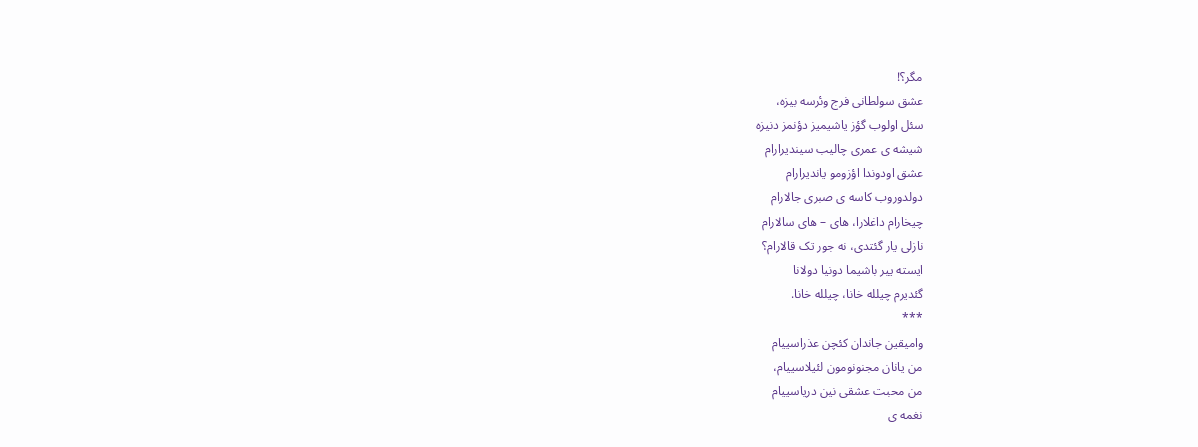مگر؟!
عشق سولطانی فرج وئرسه بیزه،
سئل اولوب گؤز یاشیمیز دؤنمز دنیزه
شیشه ی عمری چالیب سیندیرارام
عشق اودوندا اؤزومو یاندیرارام
دولدوروب کاسه ی صبری جالارام
چیخارام داغلارا، های – های سالارام
نازلی یار گئتدی، نه جور تک قالارام؟
ایسته ییر باشیما دونیا دولانا
گئدیرم چیلله خانا، چیلله خانا.
***
وامیقین جاندان کئچن عذراسییام
من یانان مجنونومون لئیلاسییام،
من محبت عشقی نین دریاسییام
نغمه ی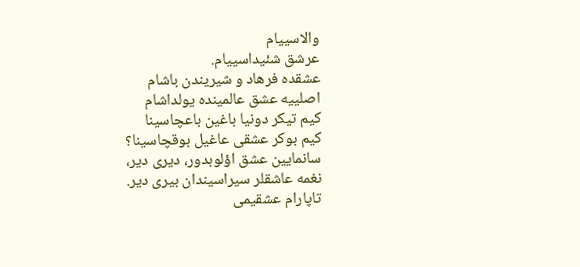والاسییام
عرشق شئیداسییام.
عشقده فرهاد و شیریندن باشام
اصلییه عشق عالمینده یولداشام
کیم تیکر دونیا باغین باعچاسینا
کیم بوکر عشقی عاغیل بوقچاسینا؟
سانمایین عشق اؤلوبدور، دیری دیر،
نغمه عاشقلر سیراسیندان بیری دیر.
تاپارام عشقیمی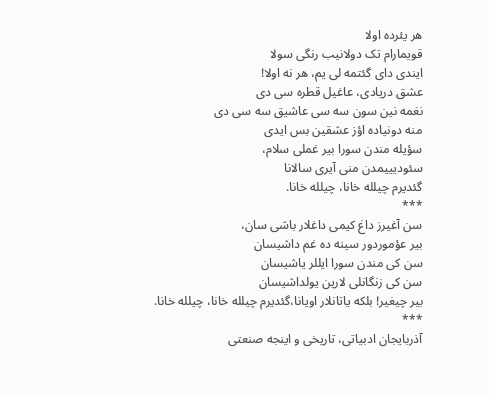هر یئرده اولا
قویمارام تک دولانیب رنگی سولا
ایندی دای گئتمه لی یم، هر نه اولا!
عشق دریادی، عاغیل قطره سی دی
نغمه نین سون سه سی عاشیق سه سی دی
منه دونیاده اؤز عشقین بس ایدی
سؤیله مندن سورا بیر غملی سلام،
سئودیییمدن منی آیری سالانا
گئدیرم چیلله خانا، چیلله خانا.
***
سن آغیرز داغ کیمی داغلار باشی سان،
بیر عؤموردور سینه ده غم داشیسان
سن کی مندن سورا ایللر یاشیسان
سن کی زنگانلی لارین یولداشیسان
بیر چیغیر! بلکه یاتانلار اویانا،گئدیرم چیلله خانا، چیلله خانا.
***
آذربایجان ادبیاتی، تاریخی و اینجه صنعتی